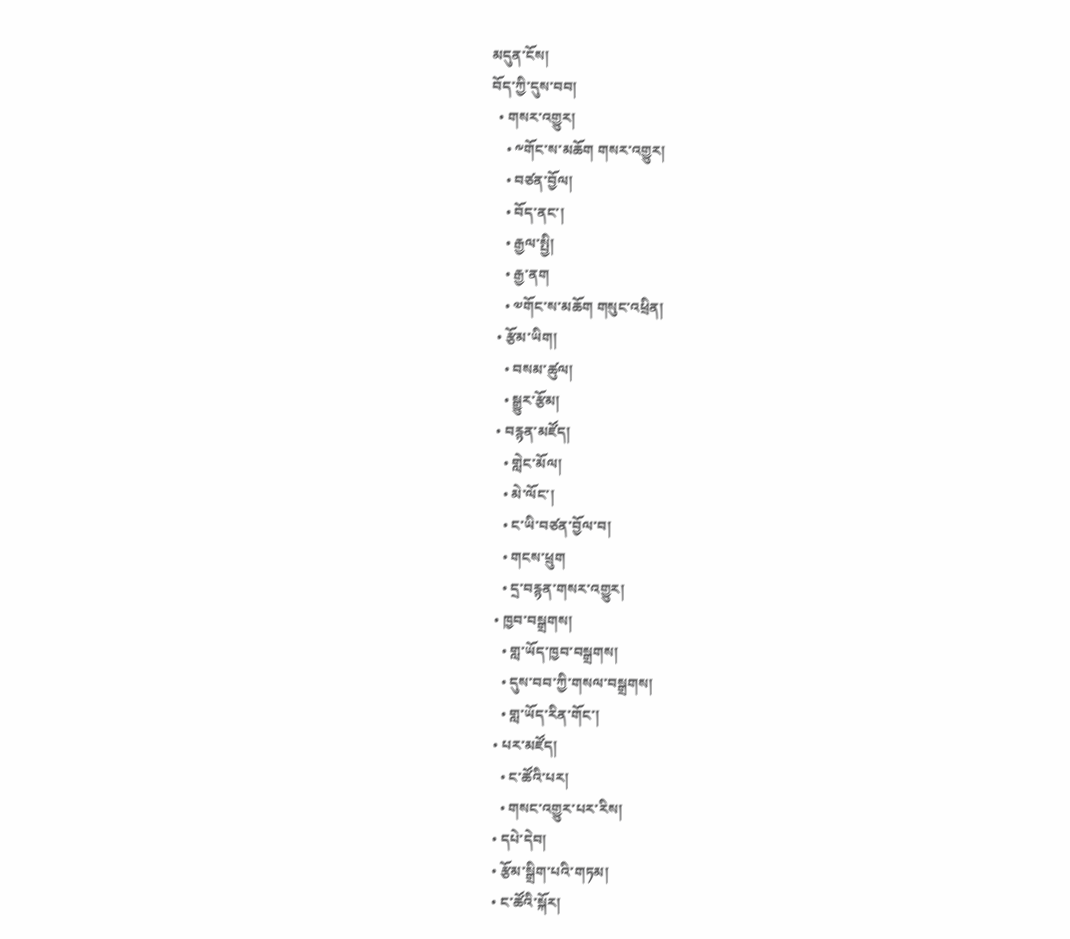མདུན་ངོས།
བོད་ཀྱི་དུས་བབ།
  • གསར་འགྱུར།
    • ༸གོང་ས་མཆོག གསར་འགྱུར།
    • བཙན་བྱོལ།
    • བོད་ནང་།
    • རྒྱལ་སྤྱི།
    • རྒྱ་ནག
    • ༧གོང་ས་མཆོག གསུང་འཕྲིན།
  • རྩོམ་ཡིག།
    • བསམ་ཚུལ།
    • སྒྱུར་རྩོམ།
  • བརྙན་མཛོད།
    • གླེང་མོལ།
    • མེ་ལོང་།
    • ང་ཡི་བཙན་བྱོལ་བ།
    • གངས་ཕྲུག
    • དྲ་བརྙན་གསར་འགྱུར།
  • ཁྱབ་བསྒྲགས།
    • གླ་ཡོད་ཁྱབ་བསྒྲགས།
    • དུས་བབ་ཀྱི་གསལ་བསྒྲགས།
    • གླ་ཡོད་རིན་གོང་།
  • པར་མཛོད།
    • ང་ཚོའི་པར།
    • གསང་འགྱུར་པར་རིས།
  • དཔེ་དེབ།
  • རྩོམ་སྒྲིག་པའི་གཏམ།
  • ང་ཚོའི་སྐོར།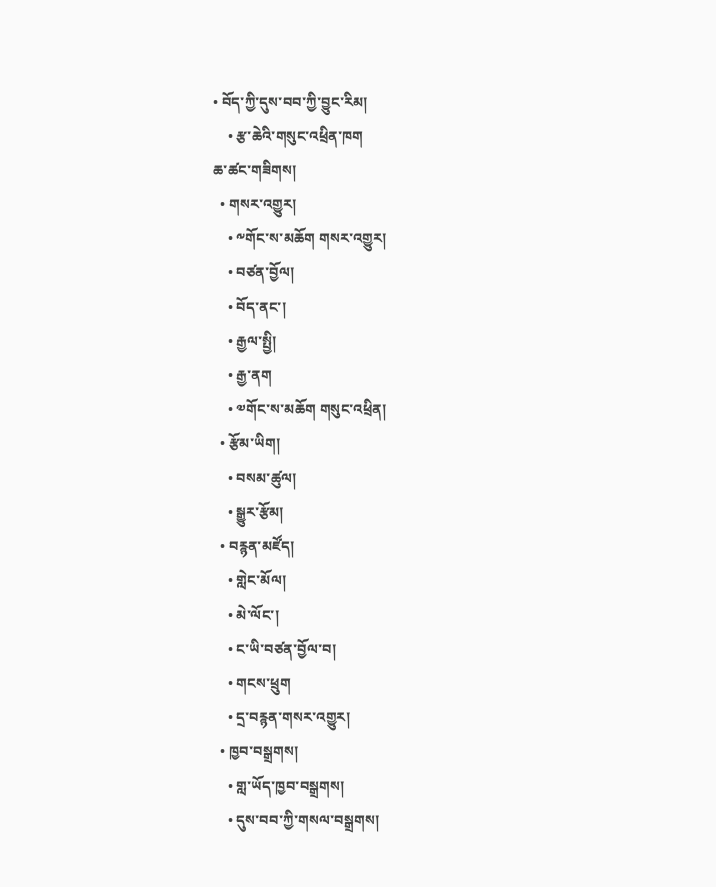• བོད་ཀྱི་དུས་བབ་ཀྱི་བྱུང་རིམ།
    • རྩ་ཆེའི་གསུང་འཕྲིན་ཁག
ཆ་ཚང་གཟིགས།
  • གསར་འགྱུར།
    • ༸གོང་ས་མཆོག གསར་འགྱུར།
    • བཙན་བྱོལ།
    • བོད་ནང་།
    • རྒྱལ་སྤྱི།
    • རྒྱ་ནག
    • ༧གོང་ས་མཆོག གསུང་འཕྲིན།
  • རྩོམ་ཡིག།
    • བསམ་ཚུལ།
    • སྒྱུར་རྩོམ།
  • བརྙན་མཛོད།
    • གླེང་མོལ།
    • མེ་ལོང་།
    • ང་ཡི་བཙན་བྱོལ་བ།
    • གངས་ཕྲུག
    • དྲ་བརྙན་གསར་འགྱུར།
  • ཁྱབ་བསྒྲགས།
    • གླ་ཡོད་ཁྱབ་བསྒྲགས།
    • དུས་བབ་ཀྱི་གསལ་བསྒྲགས།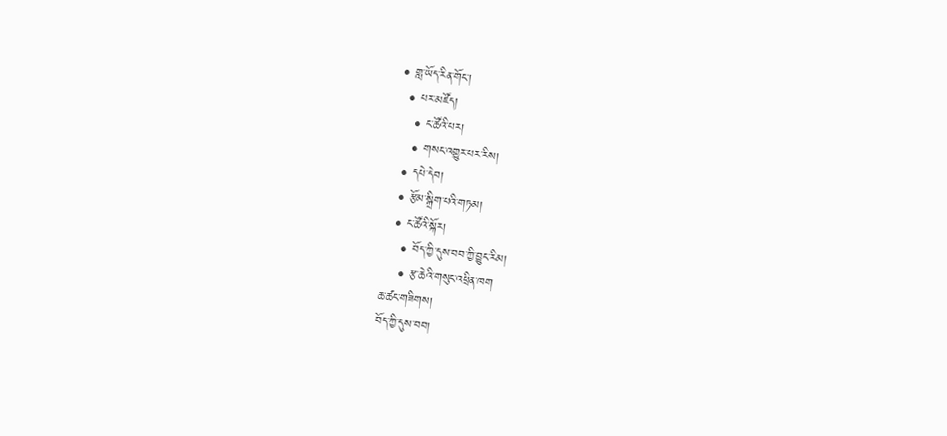• གླ་ཡོད་རིན་གོང་།
  • པར་མཛོད།
    • ང་ཚོའི་པར།
    • གསང་འགྱུར་པར་རིས།
  • དཔེ་དེབ།
  • རྩོམ་སྒྲིག་པའི་གཏམ།
  • ང་ཚོའི་སྐོར།
    • བོད་ཀྱི་དུས་བབ་ཀྱི་བྱུང་རིམ།
    • རྩ་ཆེའི་གསུང་འཕྲིན་ཁག
ཆ་ཚང་གཟིགས།
བོད་ཀྱི་དུས་བབ།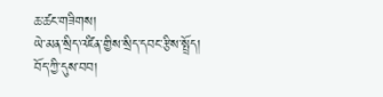ཆ་ཚང་གཟིགས།
ཡེ་མན་སྲིད་འཛིན་གྱིས་སྲིད་དབང་རྩིས་སྤྲོད།
བོད་ཀྱི་དུས་བབ།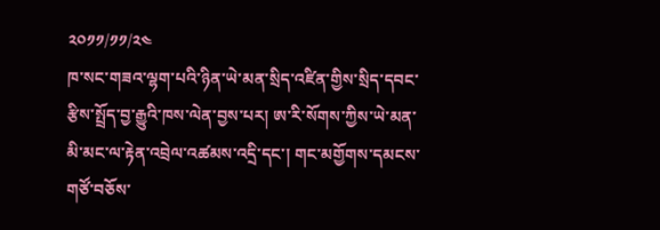༢༠༡༡/༡༡/༢༤
ཁ་སང་གཟའ་ལྷག་པའི་ཉིན་ཡེ་མན་སྲིད་འཛིན་གྱིས་སྲིད་དབང་རྩིས་སྤྲོད་བྱ་རྒྱུའི་ཁས་ལེན་བྱས་པར། ཨ་རི་སོགས་ཀྱིས་ཡེ་མན་མི་མང་ལ་རྟེན་འབྲེལ་འཚམས་འདྲི་དང་། གང་མགྱོགས་དམངས་གཙོ་བཅོས་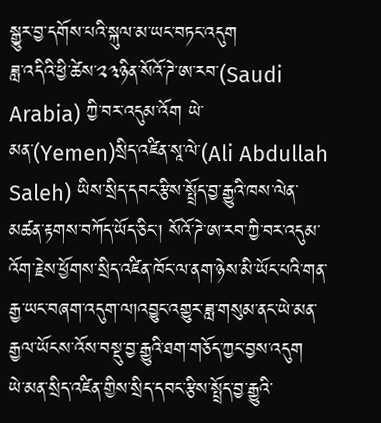སྒྱུར་བྱ་དགོས་པའི་སྐུལ་མ་ཡང་བཏང་འདུག
ཟླ་འདིའི་ཕྱི་ཚེས་༢༣ཉིན་སོའོ་ཌེ་ཨ་རབ་(Saudi Arabia) ཀྱི་བར་འདུམ་འོག ཡེ་མན་(Yemen)སྲིད་འཛིན་སཱ་ལེ་(Ali Abdullah Saleh) ཡིས་སྲིད་དབང་རྩིས་སྤྲོད་བྱ་རྒྱུའི་ཁས་ལེན་མཚན་རྟགས་བཀོད་ཡོད་ཅིང་། སོའོ་ཌེ་ཨ་རབ་ཀྱི་བར་འདུམ་འོག་རྗེས་ཕྱོགས་སྲིད་འཛིན་ཁོང་ལ་ནག་ཉེས་མི་ཡོང་པའི་གན་རྒྱ་ཡང་བཞག་འདུག་ལ།འབྱུང་འགྱུར་ཟླ་གསུམ་ནང་ཡེ་མན་རྒྱལ་ཡོངས་འོས་བསྡུ་བྱ་རྒྱུའི་ཐག་གཅོད་ཀྱང་བྱས་འདུག
ཡེ་མན་སྲིད་འཛིན་གྱིས་སྲིད་དབང་རྩིས་སྤྲོད་བྱ་རྒྱུའི་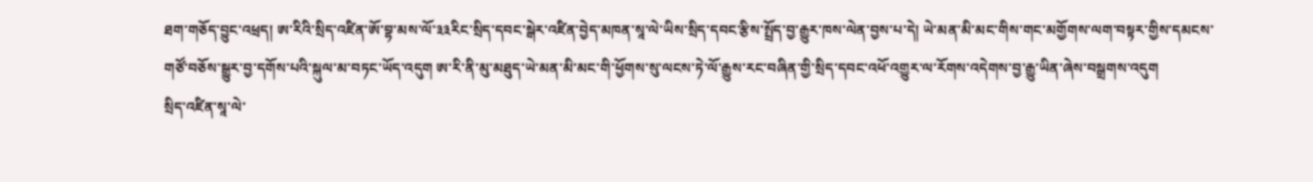ཐག་གཅོད་བྱུང་འཕྲད། ཨ་རིའི་སྲིད་འཛིན་ཨོ་བྷ་མས་ལོ་༣༣རིང་སྲིད་དབང་སྒེར་འཛིན་བྱེད་མཁན་སཱ་ལེ་ཡིས་སྲིད་དབང་རྩིས་སྤྲོད་བྱ་རྒྱུར་ཁས་ལེན་བྱས་པ་དེ། ཡེ་མན་མི་མང་གིས་གང་མགྱོགས་ལག་བསྟར་གྱིས་དམངས་གཙོ་བཅོས་སྒྱུར་བྱ་དགོས་པའི་སྐུལ་མ་བཏང་ཡོད་འདུག ཨ་རི་ནི་མུ་མཐུད་ཡེ་མན་མི་མང་གི་ཕྱོགས་སུ་ལངས་ཏེ་ལོ་རྒྱུས་རང་བཞིན་གྱི་སྲིད་དབང་འཕོ་འགྱུར་ལ་རོགས་འདེགས་བྱ་རྒྱུ་ཡིན་ཞེས་བསྒྲགས་འདུག
སྲིད་འཛིན་སཱ་ལེ་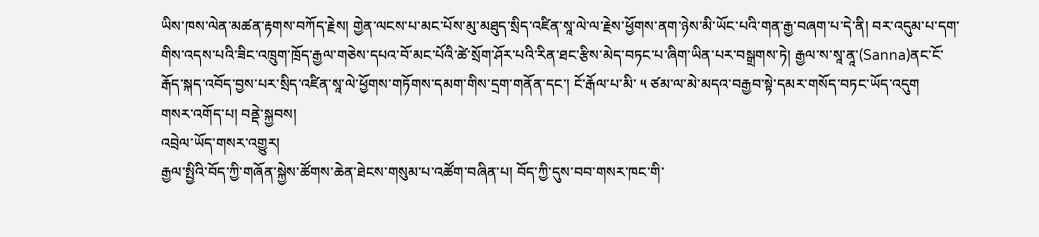ཡིས་ཁས་ལེན་མཚན་རྟགས་བཀོད་རྗེས། གྱེན་ལངས་པ་མང་པོས་མུ་མཐུད་སྲིད་འཛིན་སཱ་ལེ་ལ་རྗེས་ཕྱོགས་ནག་ཉེས་མི་ཡོང་པའི་གན་རྒྱ་བཞག་པ་དེ་ནི། བར་འདུམ་པ་དག་གིས་འདས་པའི་ཟིང་འཁྲུག་ཁྲོད་རྒྱལ་གཅེས་དཔའ་བོ་མང་པོའི་ཚེ་སྲོག་ཤོར་པའི་རིན་ཐང་རྩིས་མེད་བཏང་པ་ཞིག་ཡིན་པར་བསྒྲགས་ཏེ། རྒྱལ་ས་སཱ་ནཱ་(Sanna)ནང་ངོ་རྒོད་སྐད་འབོད་བྱས་པར་སྲིད་འཛིན་སཱ་ལེ་ཕྱོགས་གཏོགས་དམག་གིས་དྲག་གནོན་དང་། ངོ་རྒོལ་པ་མི་ ༥ ཙམ་ལ་མེ་མདའ་བརྒྱབ་སྟེ་དམར་གསོད་བཏང་ཡོད་འདུག
གསར་འགོད་པ། བནྡེ་སྐྱབས།
འབྲེལ་ཡོད་གསར་འགྱུར།
རྒྱལ་སྤྱིའི་བོད་ཀྱི་གཞོན་སྐྱེས་ཚོགས་ཆེན་ཐེངས་གསུམ་པ་འཚོག་བཞིན་པ། བོད་ཀྱི་དུས་བབ་གསར་ཁང་གི་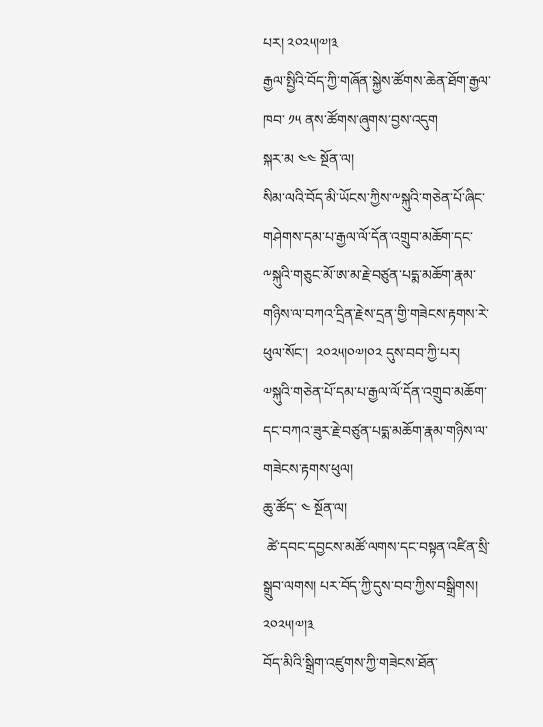པར། ༢༠༢༥།༧།༣
རྒྱལ་སྤྱིའི་བོད་ཀྱི་གཞོན་སྐྱེས་ཚོགས་ཆེན་ཐོག་རྒྱལ་ཁབ་ ༡༥ ནས་ཚོགས་ཞུགས་བྱས་འདུག
སྐར་མ ༤༤ སྔོན་ལ།
སིམ་ལའི་བོད་མི་ཡོངས་ཀྱིས་༸སྐུའི་གཅེན་པོ་ཞིང་གཤེགས་དམ་པ་རྒྱལ་ལོ་དོན་འགྲུབ་མཆོག་དང་༸སྐུའི་གཅུང་མོ་ཨ་མ་རྗེ་བཙུན་པདྨ་མཆོག་རྣམ་གཉིས་ལ་བཀའ་དྲིན་རྗེས་དྲན་གྱི་གཟེངས་རྟགས་རེ་ཕུལ་སོང་།  ༢༠༢༥།༠༧།༠༢ དུས་བབ་ཀྱི་པར།
༧སྐུའི་གཅེན་པོ་དམ་པ་རྒྱལ་ལོ་དོན་འགྲུབ་མཆོག་དང་བཀའ་ཟུར་རྗེ་བཙུན་པདྨ་མཆོག་རྣམ་གཉིས་ལ་གཟེངས་རྟགས་ཕུལ།
ཆུ་ཚོད་ ༤ སྔོན་ལ།
 ཚེ་དབང་དབྱངས་མཚོ་ལགས་དང་བསྟན་འཛིན་སྲི་སྒྲུབ་ལགས། པར་བོད་ཀྱི་དུས་བབ་ཀྱིས་བསྒྲིགས། ༢༠༢༥།༧།༣
བོད་མིའི་སྒྲིག་འཛུགས་ཀྱི་གཟེངས་ཐོན་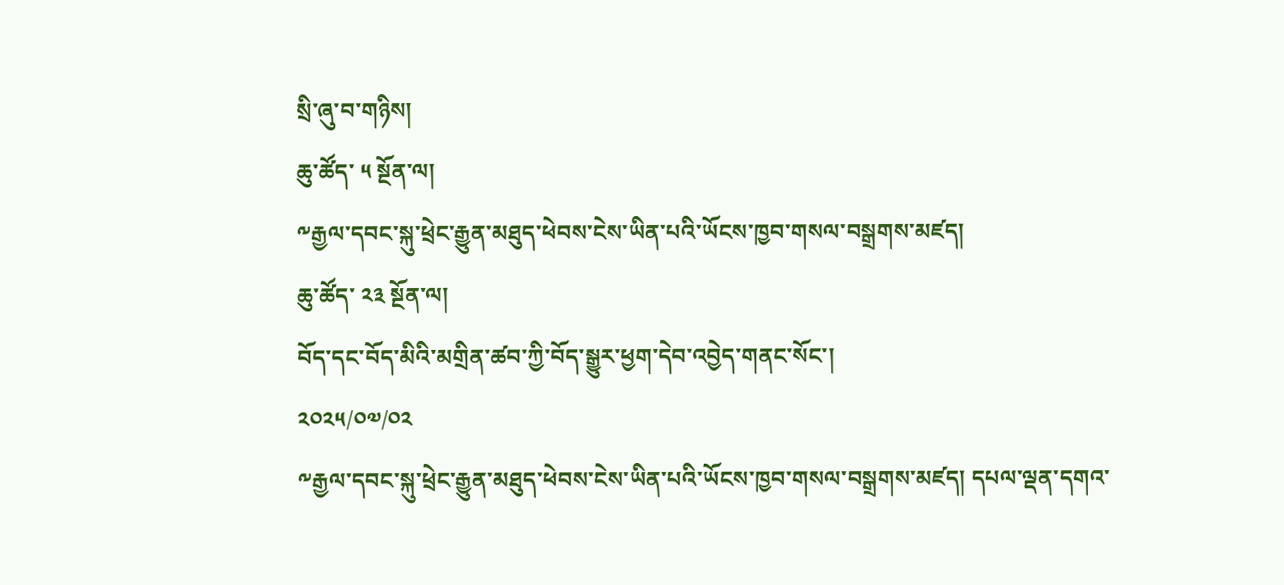སྲི་ཞུ་བ་གཉིས།
ཆུ་ཚོད་ ༥ སྔོན་ལ།
༸རྒྱལ་དབང་སྐུ་ཕྲེང་རྒྱུན་མཐུད་ཕེབས་ངེས་ཡིན་པའི་ཡོངས་ཁྱབ་གསལ་བསྒྲགས་མཛད།
ཆུ་ཚོད་ ༢༣ སྔོན་ལ།
བོད་དང་བོད་མིའི་མགྲིན་ཚབ་ཀྱི་བོད་སྒྱུར་ཕྱག་དེབ་འབྱེད་གནང་སོང་།
༢༠༢༥/༠༧/༠༢
༸རྒྱལ་དབང་སྐུ་ཕྲེང་རྒྱུན་མཐུད་ཕེབས་ངེས་ཡིན་པའི་ཡོངས་ཁྱབ་གསལ་བསྒྲགས་མཛད། དཔལ་ལྡན་དགའ་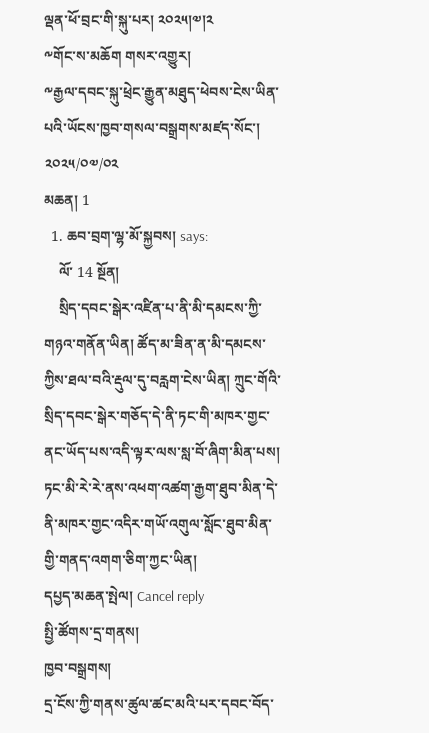ལྡན་ཕོ་བྲང་གི་སྐུ་པར། ༢༠༢༥།༧།༢
༸གོང་ས་མཆོག གསར་འགྱུར།
༸རྒྱལ་དབང་སྐུ་ཕྲེང་རྒྱུན་མཐུད་ཕེབས་ངེས་ཡིན་པའི་ཡོངས་ཁྱབ་གསལ་བསྒྲགས་མཛད་སོང་།
༢༠༢༥/༠༧/༠༢
མཆན། 1
  1. ཆབ་བྲག་ལྷ་མོ་སྐྱབས། says:
    ལོ་ 14 སྔོན།
    སྲིད་དབང་སྒེར་འཛིན་པ་ནི་མི་དམངས་ཀྱི་གཉའ་གནོན་ཡིན། ཚོད་མ་ཟིན་ན་མི་དམངས་ཀྱིས་ཐལ་བའི་རྡུལ་དུ་བརླག་ངེས་ཡིན། ཀྲུང་གོའི་སྲིད་དབང་སྒེར་གཅོད་དེ་ནི་ཏང་གི་མཁར་གྱང་ནང་ཡོད་པས་འདི་ལྟར་ལས་སླ་བོ་ཞིག་མིན་པས། ཏང་མི་རེ་རེ་ནས་འཕག་འཚག་རྒྱག་ཐུབ་མིན་དེ་ནི་མཁར་གྱང་འདིར་གཡོ་འགུལ་སློང་ཐུབ་མིན་གྱི་གནད་འགག་ཅིག་ཀྱང་ཡིན།
དཔྱད་མཆན་སྤེལ། Cancel reply
སྤྱི་ཚོགས་དྲ་གནས།
ཁྱབ་བསྒྲགས།
དྲ་ངོས་ཀྱི་གནས་ཚུལ་ཚང་མའི་པར་དབང་བོད་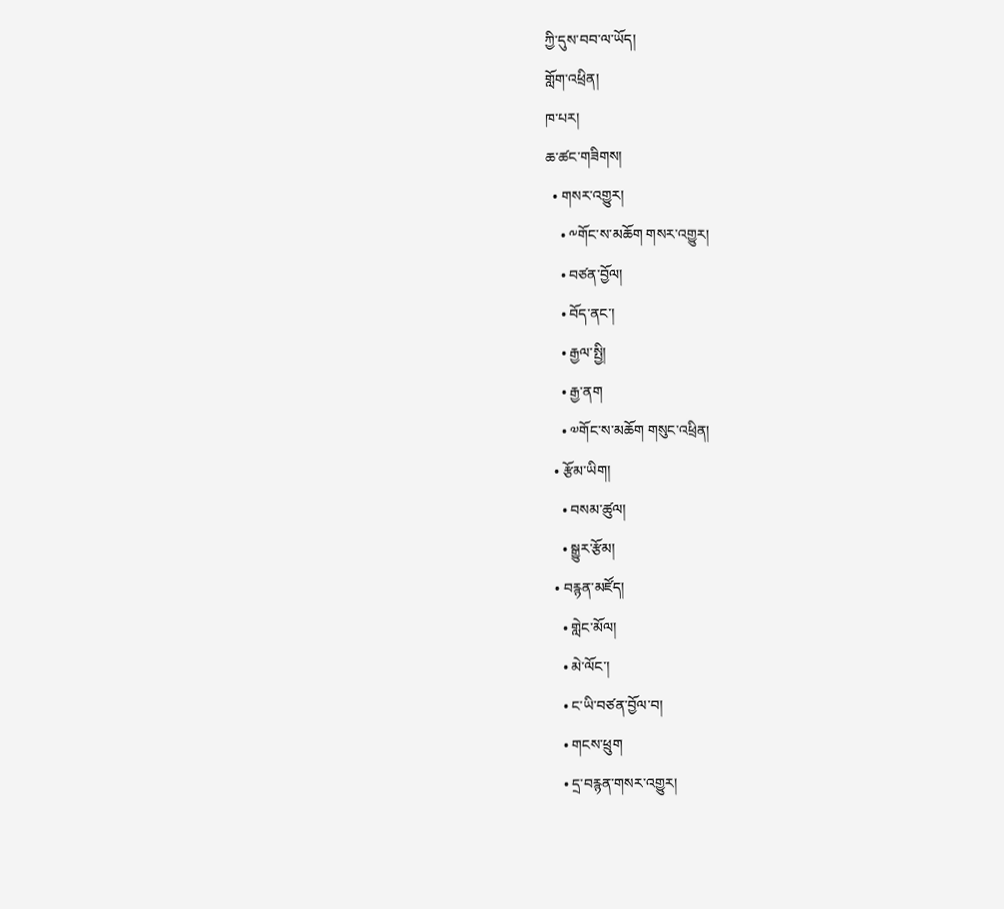ཀྱི་དུས་བབ་ལ་ཡོད།
གློག་འཕྲིན།
ཁ་པར།
ཆ་ཚང་གཟིགས།
  • གསར་འགྱུར།
    • ༸གོང་ས་མཆོག གསར་འགྱུར།
    • བཙན་བྱོལ།
    • བོད་ནང་།
    • རྒྱལ་སྤྱི།
    • རྒྱ་ནག
    • ༧གོང་ས་མཆོག གསུང་འཕྲིན།
  • རྩོམ་ཡིག།
    • བསམ་ཚུལ།
    • སྒྱུར་རྩོམ།
  • བརྙན་མཛོད།
    • གླེང་མོལ།
    • མེ་ལོང་།
    • ང་ཡི་བཙན་བྱོལ་བ།
    • གངས་ཕྲུག
    • དྲ་བརྙན་གསར་འགྱུར།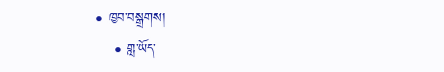• ཁྱབ་བསྒྲགས།
    • གླ་ཡོད་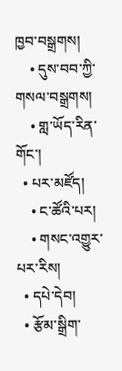ཁྱབ་བསྒྲགས།
    • དུས་བབ་ཀྱི་གསལ་བསྒྲགས།
    • གླ་ཡོད་རིན་གོང་།
  • པར་མཛོད།
    • ང་ཚོའི་པར།
    • གསང་འགྱུར་པར་རིས།
  • དཔེ་དེབ།
  • རྩོམ་སྒྲིག་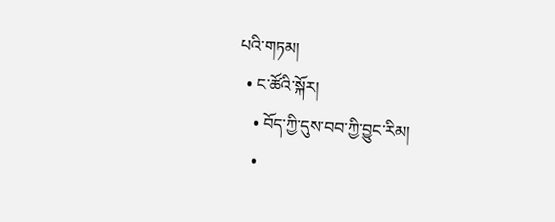པའི་གཏམ།
  • ང་ཚོའི་སྐོར།
    • བོད་ཀྱི་དུས་བབ་ཀྱི་བྱུང་རིམ།
    •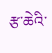རྩ་ཆེའི་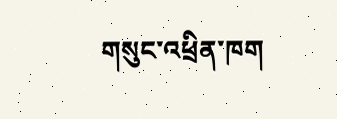གསུང་འཕྲིན་ཁག